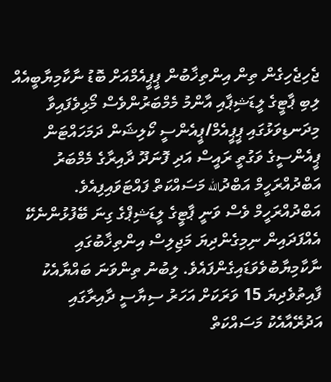ޖެހިޖެހިގެން ތިން އިންތިޚާބުން ޕީޕީއެމްއަށް ބޮޑު ނާކާމިޔާބީއެއް ލިބި ޕާޓީގެ ލީޑަޝިޕާއި އާންމު މެމްބަރުންވެސް މޯޅިވެފައިވާ މިދަނޑިވަޅުގައި ޕީޕީއެމް/ޕީއެންސީ ކޯލިޝަން ދަމަހައްޓަން ޕީއެންސީގެ ވަގުތީ ރައީސް އަދި ފޮނަދޫ ދާއިރާގެ މެމްބަރު އަބްދުއްރަހީމް އަބްދުالله މަސައްކަތް ފައްޓަވައިފިއެވެ.
އަބްދުއްރަހީމް ވެސް ވަނީ ޕާޓީގެ ލީޑަޝިޕްގެ ގިނަ ބޭފުޅުންނެކޭ އެއްފަދައިން ނިމިގެންދިޔަ މަޖިލިސް އިންތިޚާބުގައި ނާކާމިޔާބުވެވަޑައިގެންފައެވެ. ލިބުނު ތިންވަނަ ބައްޔާއެކު ފާއިތުވެދިޔަ 15 ވަރަކަށް އަހަރު ސިޔާސީ ދާއިރާގައި އަދުރޭއާއެކު މަސައްކަތް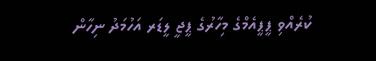ކުރެއްވި ޕީޕީއެމްގެ މިހާރުގެ ޕީޖީ ލީޑަރ އަހުމަދު ނިހާން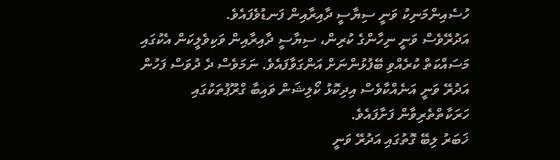ހުސެއިންމަނިކު ވަނީ ސިޔާސީ ދާއިރާއިން ފަނޑުވެފައެވެ.
އަދުރޭވެސް ވަނީ ނިހާންގެ ކުރިން، ސިޔާސީ ދާއިރާއިން ވަކިވެލީކަން އެކުގައި މަސައްކަތް ކުރެއްވި ބޭފުޅުންނަށް އަންގަވާފައެވެ. ނަމަވެސް ދެ ދުވަސް ފަހުން އަދުރޭ ވަނީ އަނެއްކާވެސް އިދިކޮޅު ކޯލިޝަން ވައިބާ ގްރޫޕުތަކުގައި ހަރަކާތްތެރިވާން ފަށާފައެވެ.
ޚަބަރު ލިބޭ ގޮތުގައި އަދުރޭ ވަނީ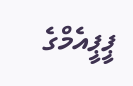ޕީޕީއެމްގެ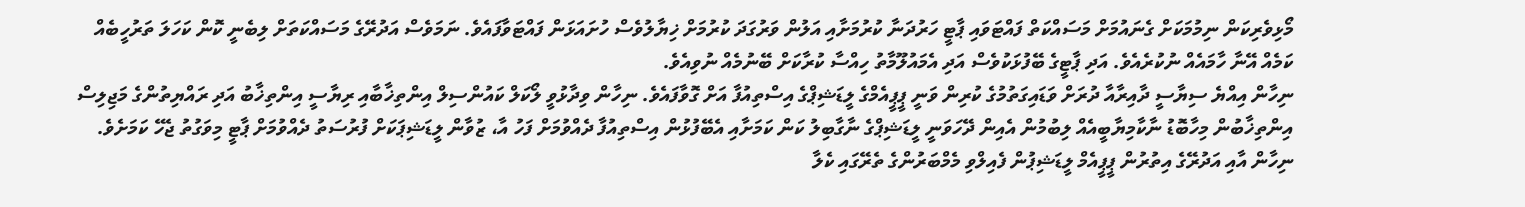މޯޅިވެރިކަން ނިމުމަކަށް ގެނައުމަށް މަސައްކަތް ފައްޓަވައި ޕާޓީ ހަރުދަނާ ކުރުމަށާއި އަލުން ވަރުގަދަ ކުރުމަށް ޚިޔާލުވެސް ހުށައަޅަން ފައްޓަވާފައެވެ. ނަމަވެސް އަދުރޭގެ މަސައްކަތަށް ލިބެނީ ކޮން ކަހަލަ ތަރުހީބެއް ކަމެއް އޭނާ ހާމައެއް ނުކުރެއެވެ. އަދި ޕާޓީގެ ބޭފުޅަކުވެސް އަދި އެމައުލޫމާތު ހިއްސާ ކުރާކަށް ބޭނުމެއް ނުވިއެވެ.
ނިހާން އިއްޔެ ސިޔާސީ ދާއިރާއާ ދުރަށް ވަޑައިގަތުމުގެ ކުރިން ވަނީ ޕީޕީއެމްގެ ލީޑަޝިޕްގެ އިސްތިއުފާ އަށް ގޮވާފައެވެ. ނިހާން ވިދާޅުވީ ލޯކަލް ކައުންސިލް އިންތިޚާބާއި ރިޔާސީ އިންތިޚާބު އަދި ރައްޔިތުންގެ މަޖިލިސް އިންތިޚާބުން މިހާބޮޑު ނާކާމިޔާބީއެއް ލިބުމުން އެއިން ދޭހަވަނީ ލީޑަޝިޕްގެ ނާގާބިލު ކަން ކަމަށާއި އެބޭފުޅުން އިސްތިއުފާ ދެއްވުމަށް ފަހު އާ، ޒުވާން ލީޑަޝިޕަކަށް ފުރުސަތު ދެއްވުމަށް ޕާޓީ މިވަގުތު ޖެހޭ ކަމަށެވެ.
ނިހާން އާއި އަދުރޭގެ އިތުރުން ޕީޕީއެމް ލީޑަޝިޕުން ފެއިލްވި މެމްބަރުންގެ ތެރޭގައި ކެލާ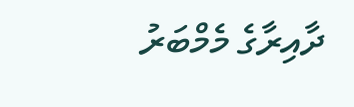ދާއިރާގެ މެމްބަރު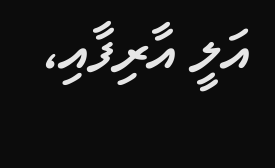އަލީ އާރިފާއި،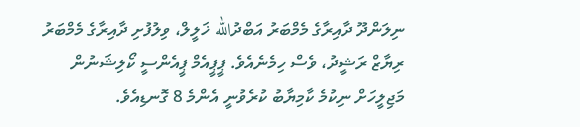ނިލަންދޫ ދާއިރާގެ މެމްބަރު އަބްދުالله ޚަލީލް، ވިލުފުށި ދާއިރާގެ މެމްބަރު ރިޔާޒް ރަޝީދު، ވެސް ހިމެނެއެވެ. ޕީޕީއެމް ޕީއެންސީ ކޯލިޝަނުން މަޖިލީހަށް ނިކުމެ ކާމިޔާބު ކުރެވުނީ އެންމެ 8 ގޮނޑިއެވެ.